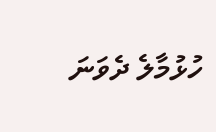ހުޅުމާލެ ދެވަނަ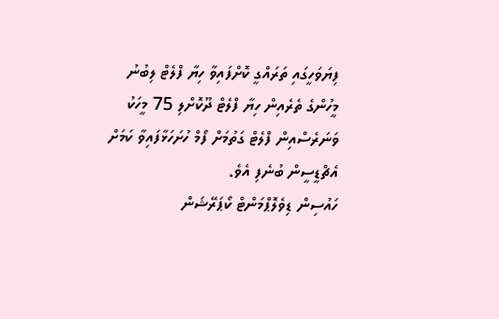ފިޔަވަހީގައި ތަރައްގީ ކޮށްފައިވާ ހިޔާ ފްލެޓް ލިބުނު މީހުންގެ ތެރެއިން ހިޔާ ފްލެޓް ދޫކޮށްލި 75 މީހަކު ވަނަރެސްއިން ފްލެޓް ގަތުމަށް ފޯމް ހުށަހަޅާފައިވާ ކަމަށް އެޗްޑީސީން ބުނެފި އެވެ.
ހައުސިން ޑިވެލޮޕްމަންޓް ކޯޕަރޭޝަން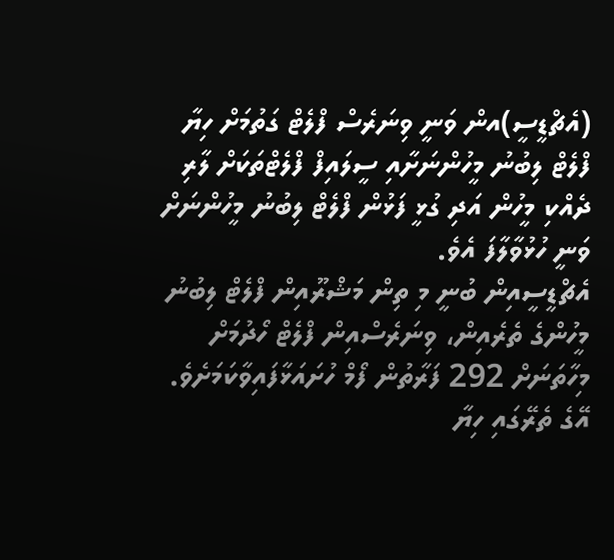(އެޗްޑީސީ)އން ވަނީ ވިނަރެސް ފްލެޓް ގަތުމަށް ހިޔާ ފްލެޓް ލިބުނު މީހުންނަށާއި ސީލައިފް ފްލެޓްތަކަށް ލާރި ދެއްކި މީހުން އަދި ގުޅީ ފަޅުން ފްލެޓް ލިބުނު މީހުންނަށް ވަނީ ހުޅުވާލާފަ އެވެ.
އެޗްޑީސީއިން ބުނީ މި ތިން މަޝްރޫއިން ފްލެޓް ލިބުނު މީހުންގެ ތެރެއިން، ވިނަރެސްއިން ފްލެޓް ހޯދުމަށް މިހާތަނަށް 292 ފަރާތުން ފޯމް ހުށައަޅާފައިވާކަމަށެވެ. އޭގެ ތެރޭގައި ހިޔާ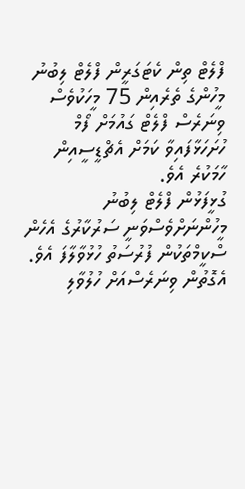ފްލެޓް ތިން ކެޓަގަރީން ފްލެޓް ލިބުނު މީހުންގެ ތެރެއިން 75 މީހަކުވެސް ވިނަރެސް ފްލެޓް ގައުމަށް ފޯމް ހުށަހަޅާފައިވާ ކަމަށް އެޗްޑީސީއިން ހާމަކުރެ އެވެ.
ގުޅީފަޅުން ފްލެޓް ލިބުނު މީހުންނަށްވެސްވަނީ ސަރުކާރުގެ އެހެން ސްކީމްތަކުން ފުރުސަތު ހުޅުވާލާފަ އެވެ. އެގޮތުން ވިނަރެސްއަށް ހުލުވާލި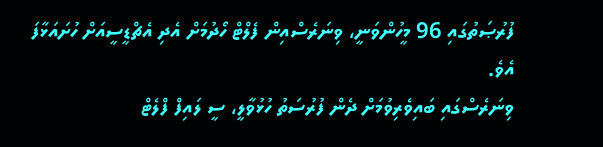ފުރުޞަތުގައި 96 މީހުންވަނީ، ވިނަރެސްއިން ފެލްޓް ހޯދުމަށް އެދި އެޗްޑީސީއަށް ހުށައަޅާފަ އެވެ.
ވިނަރެސްގައި ބައިވެރިވުމަށް ދެން ފުރުސަތު ހުޅުވާލީ، ސީ ލައިފް ފްލެޓް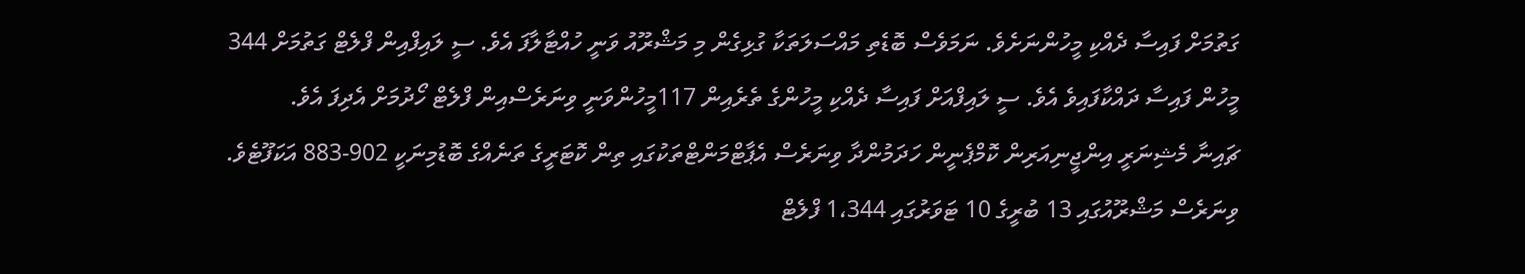ގަތުމަށް ފައިސާ ދެއްކި މީހުންނަށެވެ. ނަމަވެސް ބޮޑެތި މައްސަލަތަކާ ގުޅިގެން މި މަޝްރޫއު ވަނީ ހުއްޓާލާފަ އެވެ. ސީ ލައިފްއިން ފްލެޓް ގަތުމަށް 344 މީހުން ފައިސާ ދައްކާފައިވެ އެވެ. ސީ ލައިފްއަށް ފައިސާ ދެއްކި މީހުންގެ ތެރެއިން 117މީހުންވަނީ ވިނަރެސްއިން ފްލެޓް ހޯދުމަށް އެދިފަ އެވެ.
ޗައިނާ މެޝިނަރީ އިންޖީނިއަރިން ކޮމްޕެނީން ހަދަމުންދާ ވިނަރެސް އެޕާޓްމަންޓްތަކުގައި ތިން ކޮޓަރީގެ ތަނެއްގެ ބޮޑުމިނަކީ 902-883 އަކަފޫޓެވެ. ވިނަރެސް މަޝްރޫއުގައި 13 ބުރީގެ 10 ޓަވަރުގައި 1،344 ފްލެޓް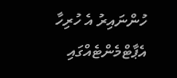ހުންނައިރު އެ ހުރިހާ އެޕާޓްމެންޓެއްގައި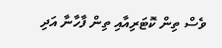ވެސް ތިން ކޮޓަރިއާއި ތިން ފާހާނާ އަދި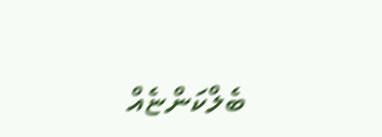ބެލްކަންޏެއް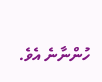ހުންނާނެ އެވެ.